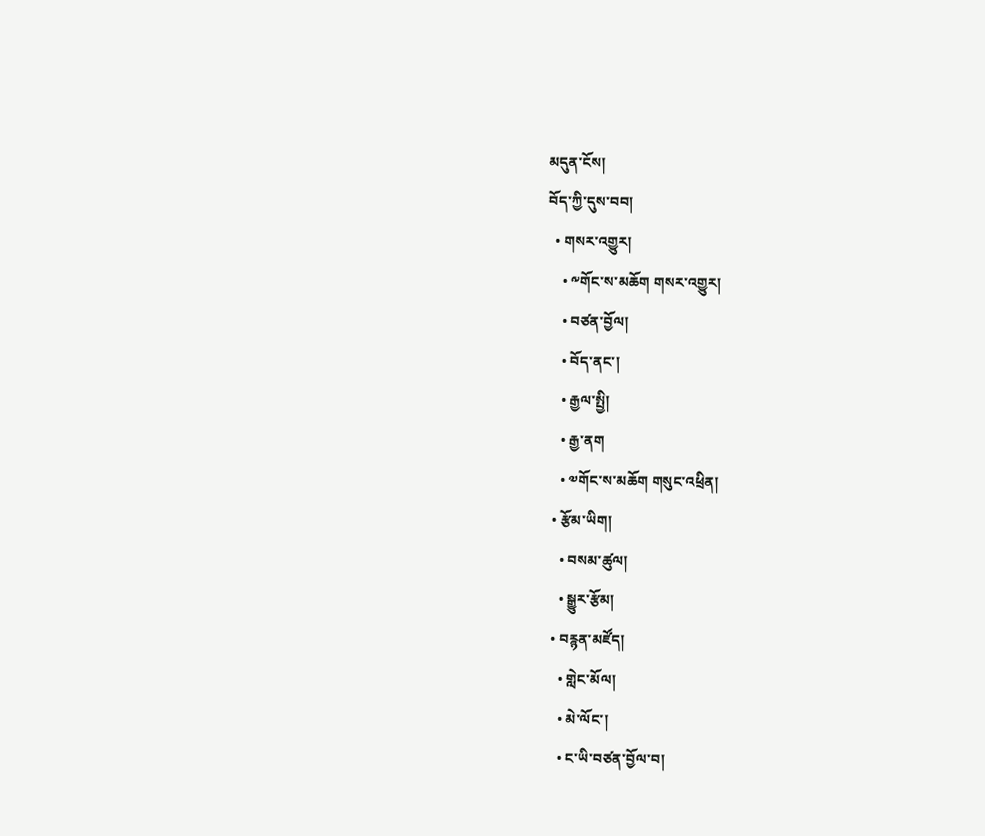མདུན་ངོས།
བོད་ཀྱི་དུས་བབ།
  • གསར་འགྱུར།
    • ༸གོང་ས་མཆོག གསར་འགྱུར།
    • བཙན་བྱོལ།
    • བོད་ནང་།
    • རྒྱལ་སྤྱི།
    • རྒྱ་ནག
    • ༧གོང་ས་མཆོག གསུང་འཕྲིན།
  • རྩོམ་ཡིག།
    • བསམ་ཚུལ།
    • སྒྱུར་རྩོམ།
  • བརྙན་མཛོད།
    • གླེང་མོལ།
    • མེ་ལོང་།
    • ང་ཡི་བཙན་བྱོལ་བ།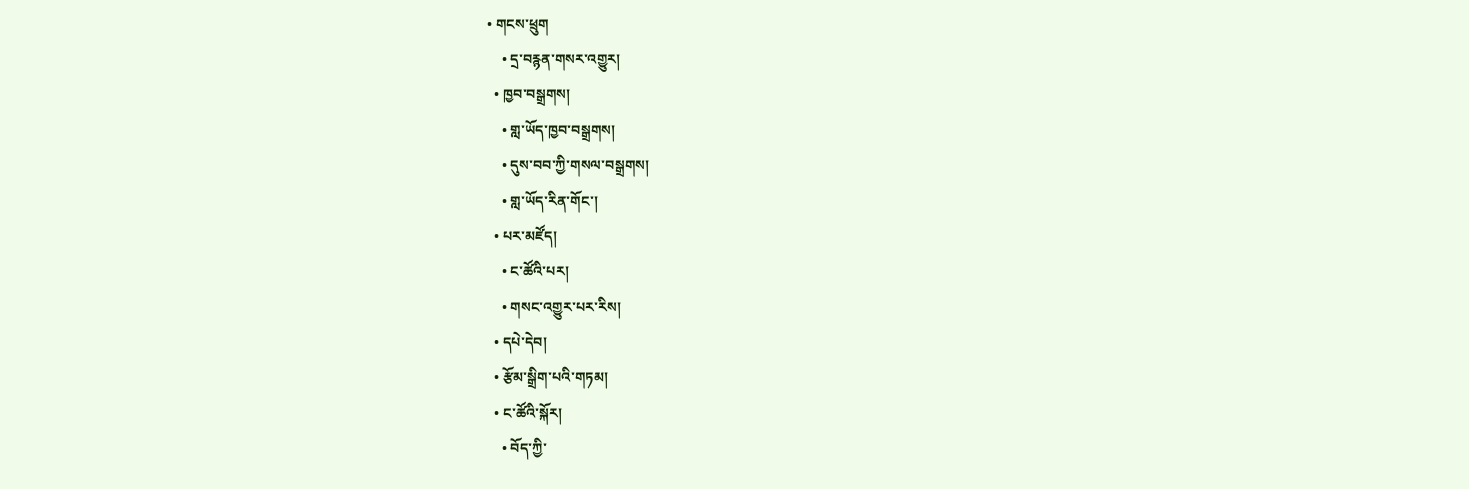• གངས་ཕྲུག
    • དྲ་བརྙན་གསར་འགྱུར།
  • ཁྱབ་བསྒྲགས།
    • གླ་ཡོད་ཁྱབ་བསྒྲགས།
    • དུས་བབ་ཀྱི་གསལ་བསྒྲགས།
    • གླ་ཡོད་རིན་གོང་།
  • པར་མཛོད།
    • ང་ཚོའི་པར།
    • གསང་འགྱུར་པར་རིས།
  • དཔེ་དེབ།
  • རྩོམ་སྒྲིག་པའི་གཏམ།
  • ང་ཚོའི་སྐོར།
    • བོད་ཀྱི་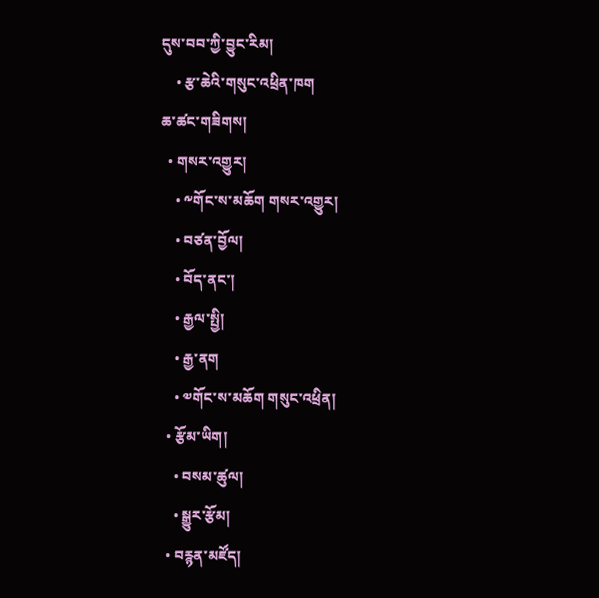དུས་བབ་ཀྱི་བྱུང་རིམ།
    • རྩ་ཆེའི་གསུང་འཕྲིན་ཁག
ཆ་ཚང་གཟིགས།
  • གསར་འགྱུར།
    • ༸གོང་ས་མཆོག གསར་འགྱུར།
    • བཙན་བྱོལ།
    • བོད་ནང་།
    • རྒྱལ་སྤྱི།
    • རྒྱ་ནག
    • ༧གོང་ས་མཆོག གསུང་འཕྲིན།
  • རྩོམ་ཡིག།
    • བསམ་ཚུལ།
    • སྒྱུར་རྩོམ།
  • བརྙན་མཛོད།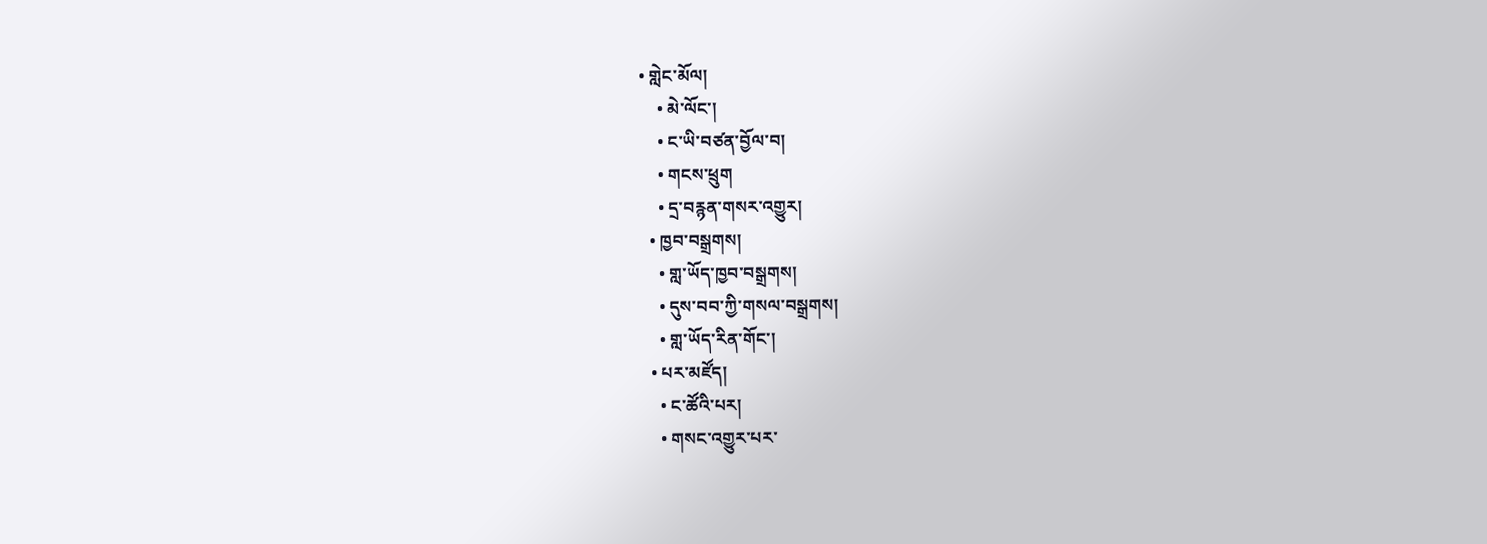• གླེང་མོལ།
    • མེ་ལོང་།
    • ང་ཡི་བཙན་བྱོལ་བ།
    • གངས་ཕྲུག
    • དྲ་བརྙན་གསར་འགྱུར།
  • ཁྱབ་བསྒྲགས།
    • གླ་ཡོད་ཁྱབ་བསྒྲགས།
    • དུས་བབ་ཀྱི་གསལ་བསྒྲགས།
    • གླ་ཡོད་རིན་གོང་།
  • པར་མཛོད།
    • ང་ཚོའི་པར།
    • གསང་འགྱུར་པར་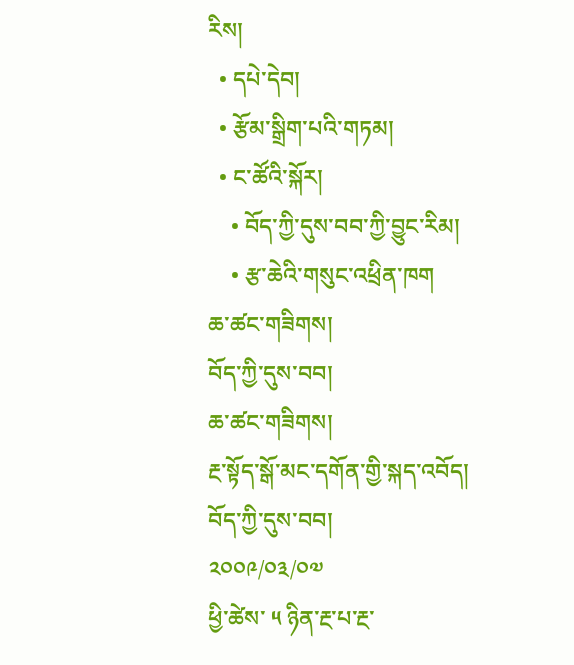རིས།
  • དཔེ་དེབ།
  • རྩོམ་སྒྲིག་པའི་གཏམ།
  • ང་ཚོའི་སྐོར།
    • བོད་ཀྱི་དུས་བབ་ཀྱི་བྱུང་རིམ།
    • རྩ་ཆེའི་གསུང་འཕྲིན་ཁག
ཆ་ཚང་གཟིགས།
བོད་ཀྱི་དུས་བབ།
ཆ་ཚང་གཟིགས།
རྔ་སྟོད་སྒོ་མང་དགོན་གྱི་སྐད་འབོད།
བོད་ཀྱི་དུས་བབ།
༢༠༠༩/༠༣/༠༧
ཕྱི་ཚེས་ ༥ ཉིན་རྔ་པ་རྔ་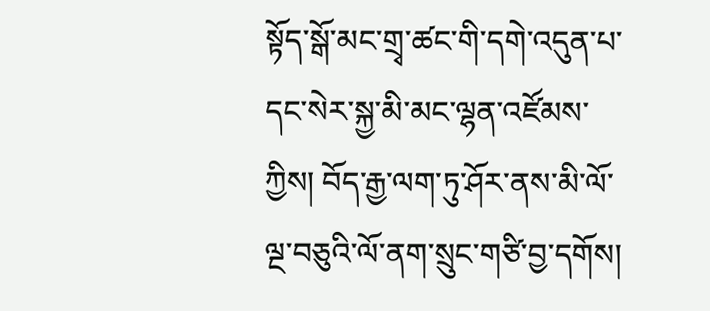སྟོད་སྒོ་མང་གྲྭ་ཚང་གི་དགེ་འདུན་པ་དང་སེར་སྐྱ་མི་མང་ལྷན་འཛོམས་ཀྱིས། བོད་རྒྱ་ལག་ཏུ་ཤོར་ནས་མི་ལོ་ལྔ་བཅུའི་ལོ་ནག་སྲུང་གཙི་བྱ་དགོས།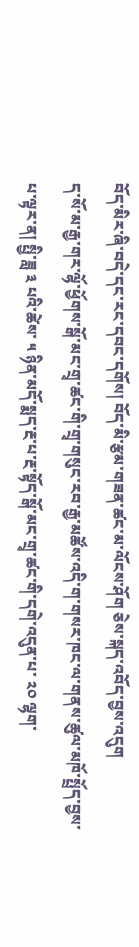བོད་མིར་ཞི་བདེ་དང་རང་དབང་དགོས། བོད་མི་རྩམ་གཟན་ཚང་མ་ལོངས་ཤོག ཅེས་སྐད་འབོད་བྱས་འདུག
ད་སོ་མ་རྒྱ་གར་ལྷོ་ཕྱོགས་སྒོ་མང་གྲྭ་ཚང་གི་གྲྭ་གསུང་རབ་རྒྱ་མཚོས་འདི་ག་གསར་ཁང་ལ་གནས་ཚུལ་མཁོ་སྤྲོད་བྱས་པ་ལྟར་ན། སྤྱི་ཟླ ༣ པའི་ཚེས་ ༥ ཉིན་མདོ་སྨད་རྔ་པ་རྔ་སྟོད་སྒོ་མང་གྲྭ་ཚང་གི་དགེ་འདུན་པ་ ༢༠ ལྷག་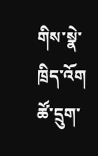གིས་སྣེ་ཁྲིད་འོག ཚོ་དྲུག་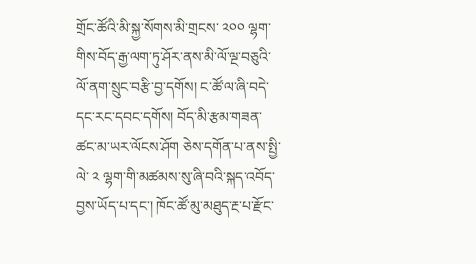གྲོང་ཚོའི་མི་སྐྱ་སོགས་མི་གྲངས་ ༢༠༠ ལྷག་གིས་བོད་རྒྱ་ལག་ཏུ་ཤོར་ནས་མི་ལོ་ལྔ་བཅུའི་ལོ་ནག་སྲུང་བརྩི་བྱ་དགོས། ང་ཚོ་ལ་ཞི་བདེ་དང་རང་དབང་དགོས། བོད་མི་རྩམ་གཟན་ཚང་མ་ཡར་ལོངས་ཤོག ཅེས་དགོན་པ་ནས་སྤྱི་ལེ་ ༢ ལྷག་གི་མཚམས་སུ་ཞི་བའི་སྐད་འབོད་བྱས་ཡོད་པ་དང་། ཁོང་ཚོ་མུ་མཐུད་རྔ་པ་རྫོང་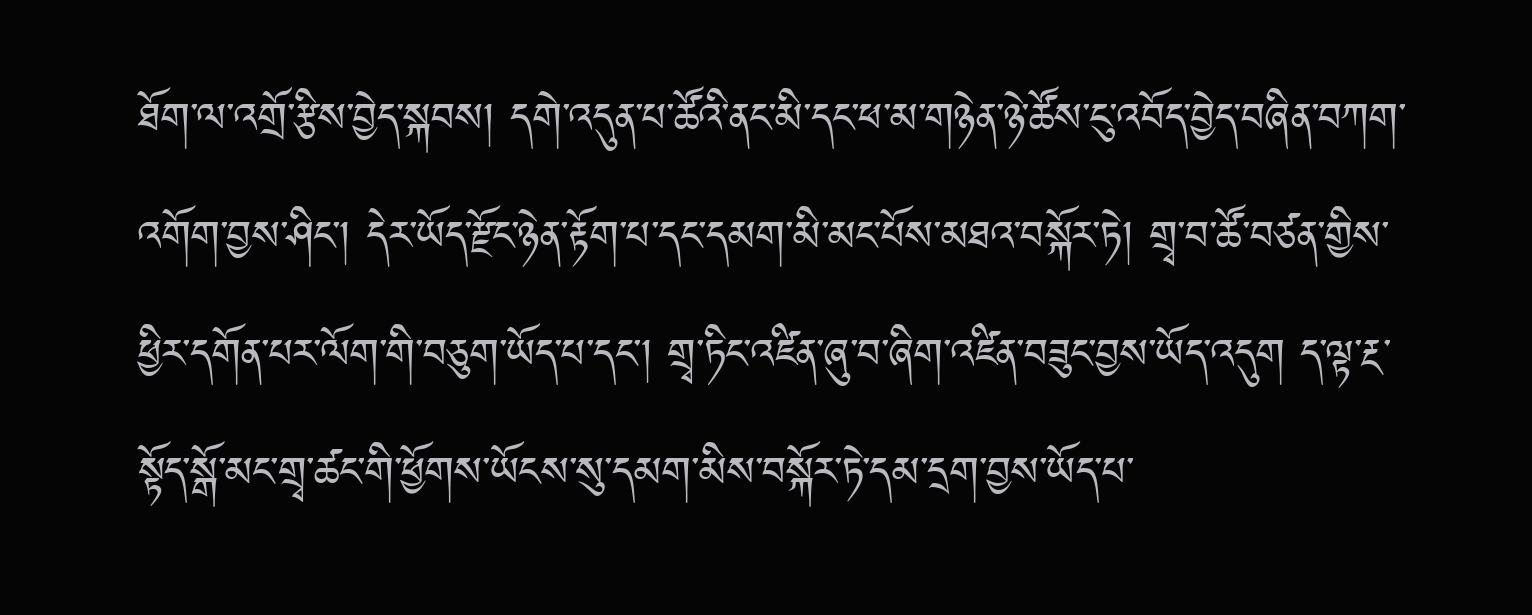ཐོག་ལ་འགྲོ་རྩིས་བྱེད་སྐབས། དགེ་འདུན་པ་ཚོའི་ནང་མི་དང་ཕ་མ་གཉེན་ཉེ་ཚོས་ངུ་འབོད་བྱེད་བཞིན་བཀག་འགོག་བྱས་ཤིང་། དེར་ཡོད་རྫོང་ཉེན་རྟོག་པ་དང་དམག་མི་མང་པོས་མཐའ་བསྐོར་ཏེ། གྲྭ་བ་ཚོ་བཙན་གྱིས་ཕྱིར་དགོན་པར་ལོག་གི་བཅུག་ཡོད་པ་དང་། གྲྭ་ཏིང་འཛིན་ཞུ་བ་ཞིག་འཛིན་བཟུང་བྱས་ཡོད་འདུག ད་ལྟ་རྔ་སྟོད་སྒོ་མང་གྲྭ་ཚང་གི་ཕྱོགས་ཡོངས་སུ་དམག་མིས་བསྐོར་ཏེ་དམ་དྲག་བྱས་ཡོད་པ་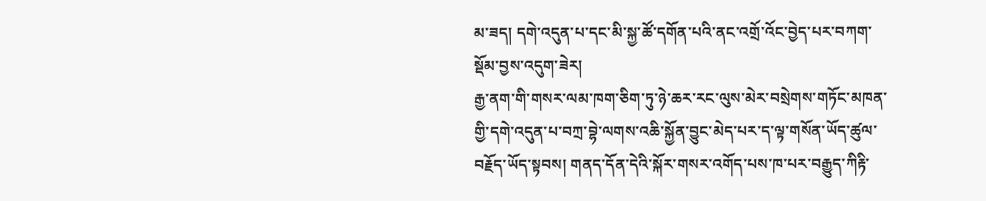མ་ཟད། དགེ་འདུན་པ་དང་མི་སྐྱ་ཚོ་དགོན་པའི་ནང་འགྲོ་འོང་བྱེད་པར་བཀག་སྡོམ་བྱས་འདུག་ཟེར།
རྒྱ་ནག་གི་གསར་ལམ་ཁག་ཅིག་ཏུ་ཉེ་ཆར་རང་ལུས་མེར་བསྲེགས་གཏོང་མཁན་གྱི་དགེ་འདུན་པ་བཀྲ་བྷེ་ལགས་འཆི་སྐྱོན་བྱུང་མེད་པར་ད་ལྟ་གསོན་ཡོད་ཚུལ་བརྗོད་ཡོད་སྟབས། གནད་དོན་དེའི་སྐོར་གསར་འགོད་པས་ཁ་པར་བརྒྱུད་ཀིརྟི་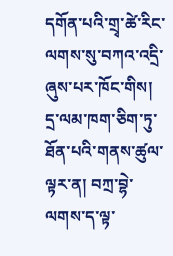དགོན་པའི་གྲྭ་ཚེ་རིང་ལགས་སུ་བཀའ་འདྲི་ཞུས་པར་ཁོང་གིས། དྲ་ལམ་ཁག་ཅིག་ཏུ་ཐོན་པའི་གནས་ཚུལ་ལྟར་ན། བཀྲ་བྷེ་ལགས་ད་ལྟ་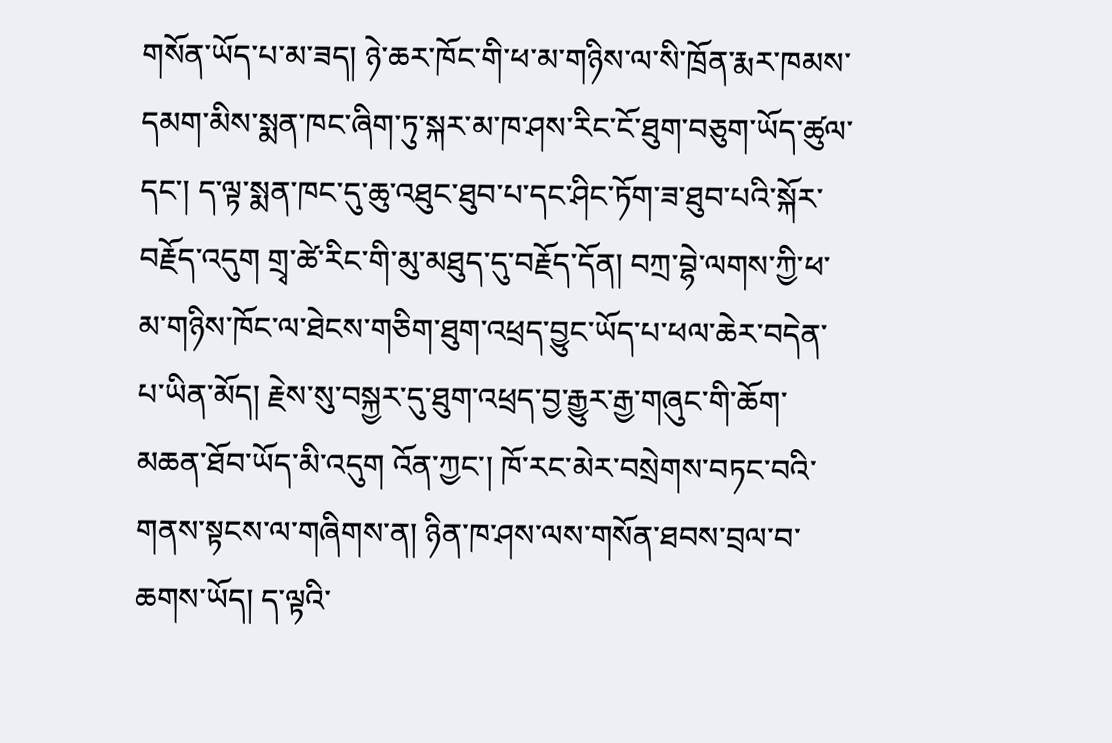གསོན་ཡོད་པ་མ་ཟད། ཉེ་ཆར་ཁོང་གི་ཕ་མ་གཉིས་ལ་སི་ཁྲོན་རྨར་ཁམས་དམག་མིས་སྨན་ཁང་ཞིག་ཏུ་སྐར་མ་ཁ་ཤས་རིང་ངོ་ཐུག་བཅུག་ཡོད་ཚུལ་དང་། ད་ལྟ་སྨན་ཁང་དུ་ཆུ་འཐུང་ཐུབ་པ་དང་ཤིང་ཏོག་ཟ་ཐུབ་པའི་སྐོར་བརྗོད་འདུག གྲྭ་ཚེ་རིང་གི་མུ་མཐུད་དུ་བརྗོད་དོན། བཀྲ་བྷེ་ལགས་ཀྱི་ཕ་མ་གཉིས་ཁོང་ལ་ཐེངས་གཅིག་ཐུག་འཕྲད་བྱུང་ཡོད་པ་ཕལ་ཆེར་བདེན་པ་ཡིན་མོད། རྗེས་སུ་བསྐྱར་དུ་ཐུག་འཕྲད་བྱ་རྒྱུར་རྒྱ་གཞུང་གི་ཆོག་མཆན་ཐོབ་ཡོད་མི་འདུག འོན་ཀྱང་། ཁོ་རང་མེར་བསྲེགས་བཏང་བའི་གནས་སྟངས་ལ་གཞིགས་ན། ཉིན་ཁ་ཤས་ལས་གསོན་ཐབས་བྲལ་བ་ཆགས་ཡོད། ད་ལྟའི་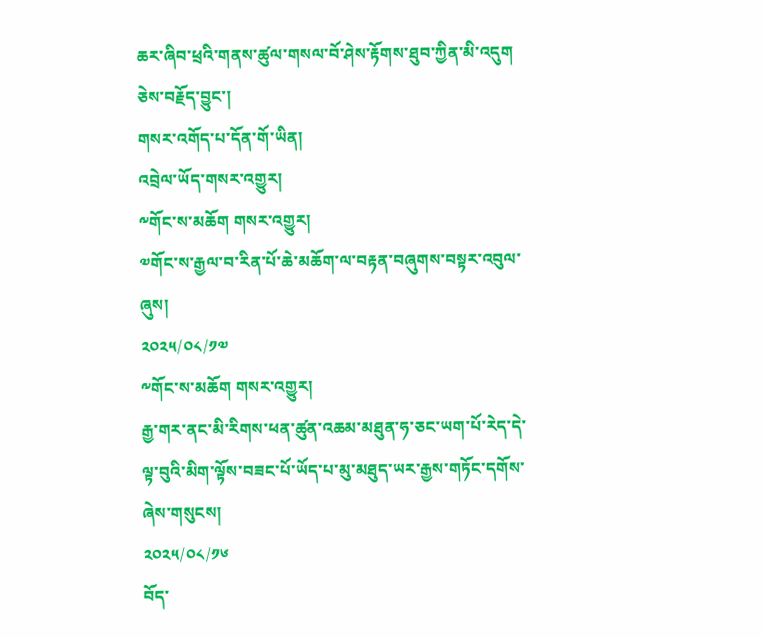ཆར་ཞིབ་ཕྲའི་གནས་ཚུལ་གསལ་བོ་ཤེས་རྟོགས་ཐུབ་ཀྱིན་མི་འདུག ཅེས་བརྗོད་བྱུང་།
གསར་འགོད་པ་དོན་གོ་ཡིན།
འབྲེལ་ཡོད་གསར་འགྱུར།
༸གོང་ས་མཆོག གསར་འགྱུར།
༧གོང་ས་རྒྱལ་བ་རིན་པོ་ཆེ་མཆོག་ལ་བརྟན་བཞུགས་བསྟར་འབུལ་ཞུས།
༢༠༢༥/༠༨/༡༧
༸གོང་ས་མཆོག གསར་འགྱུར།
རྒྱ་གར་ནང་མི་རིགས་ཕན་ཚུན་འཆམ་མཐུན་ཧ་ཅང་ཡག་པོ་རེད་དེ་ལྟ་བུའི་མིག་ལྟོས་བཟང་པོ་ཡོད་པ་མུ་མཐུད་ཡར་རྒྱས་གཏོང་དགོས་ཞེས་གསུངས།
༢༠༢༥/༠༨/༡༦
བོད་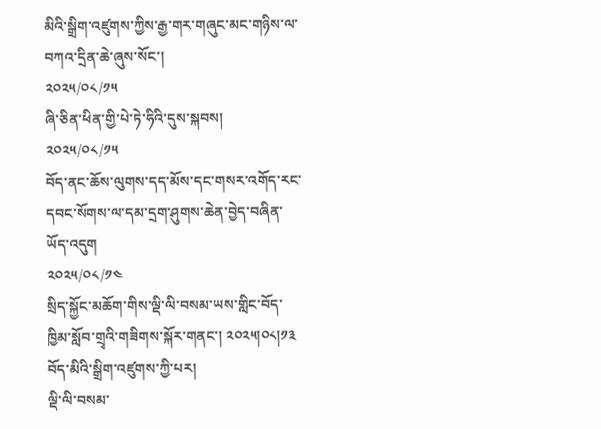མིའི་སྒྲིག་འཛུགས་ཀྱིས་རྒྱ་གར་གཞུང་མང་གཉིས་ལ་བཀའ་དྲིན་ཆེ་ཞུས་སོང་།
༢༠༢༥/༠༨/༡༥
ཞི་ཅིན་ཕིན་གྱི་པེ་ཏེ་ཧིའི་དུས་སྐབས།
༢༠༢༥/༠༨/༡༥
བོད་ནང་ཆོས་ལུགས་དད་མོས་དང་གསར་འགོད་རང་དབང་སོགས་ལ་དམ་དྲག་ཤུགས་ཆེན་བྱེད་བཞིན་ཡོད་འདུག
༢༠༢༥/༠༨/༡༤
སྲིད་སྐྱོང་མཆོག་གིས་ལྡི་ལི་བསམ་ཡས་གླིང་བོད་ཁྱིམ་སློབ་གྲྭའི་གཟིགས་སྐོར་གནང་། ༢༠༢༥།༠༨།༡༣ བོད་མིའི་སྒྲིག་འཛུགས་ཀྱི་པར།
ལྡི་ལི་བསམ་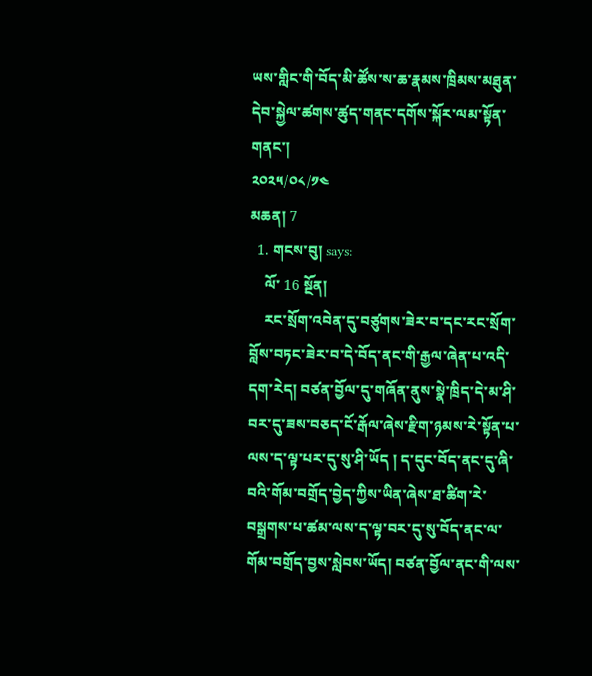ཡས་གླིང་གི་བོད་མི་ཚོས་ས་ཆ་རྣམས་ཁྲིམས་མཐུན་དེབ་སྐྱེལ་ཚགས་ཚུད་གནང་དགོས་སྐོར་ལམ་སྟོན་གནང་།
༢༠༢༥/༠༨/༡༤
མཆན། 7
  1. གངས་བུ། says:
    ལོ་ 16 སྔོན།
    རང་སྲོག་འབེན་དུ་བཙུགས་ཟེར་བ་དང་རང་སྲོག་བློས་བཏང་ཟེར་བ་དེ་བོད་ནང་གི་རྒྱལ་ཞེན་པ་འདི་དག་རེད། བཙན་བྱོལ་དུ་གཞོན་ནུས་སྣེ་ཁྲིད་དེ་མ་ཤི་བར་དུ་ཟས་བཅད་ངོ་རྒོལ་ཞེས་རྫིག་ཉམས་རེ་སྟོན་པ་ལས་ད་ལྟ་པར་དུ་སུ་ཤི་ཡོད ། ད་དུང་བོད་ནང་དུ་ཞི་བའི་གོམ་བགྲོད་བྱེད་ཀྱིས་ཡིན་ཞེས་ཐ་ཚིག་རེ་བསྒྲགས་པ་ཚམ་ལས་ད་ལྟ་བར་དུ་སུ་བོད་ནང་ལ་གོམ་བགྲོད་བྱས་སླེབས་ཡོད། བཙན་བྱོལ་ནང་གི་ལས་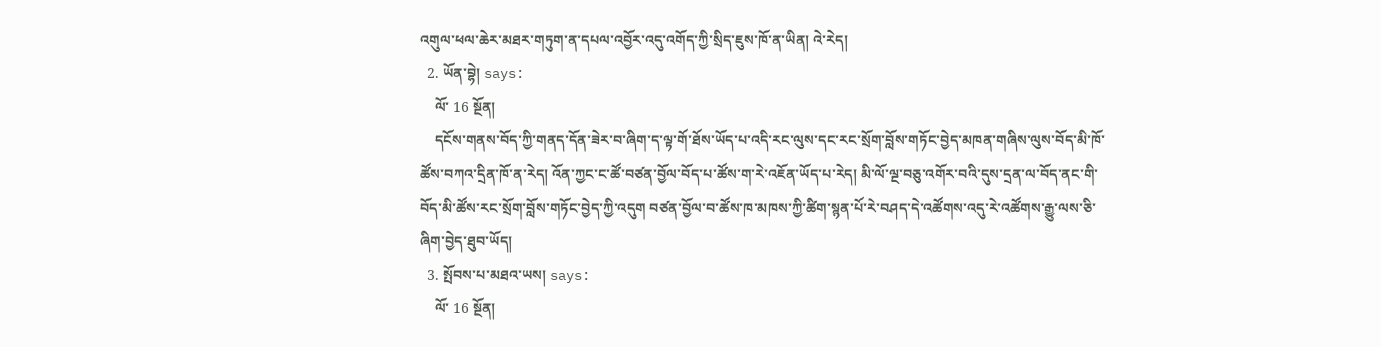འགུལ་ཕལ་ཆེར་མཐར་གཏུག་ན་དཔལ་འབྱོར་འདུ་འགོད་ཀྱི་སྲིད་ཇུས་ཁོ་ན་ཡིན། འེ་རེད།
  2. ཡོན་བྷེ། says:
    ལོ་ 16 སྔོན།
    དངོས་གནས་བོད་ཀྱི་གནད་དོན་ཟེར་བ་ཞིག་ད་ལྟ་གོ་ཐོས་ཡོད་པ་འདི་རང་ལུས་དང་རང་སྲོག་བློས་གཏོང་བྱེད་མཁན་གཞིས་ལུས་བོད་མི་ཁོ་ཚོས་བཀའ་དྲིན་ཁོ་ན་རེད། འོན་ཀྱང་ང་ཚོ་བཙན་བྱོལ་བོད་པ་ཚོས་ག་རེ་འཇོན་ཡོད་པ་རེད། མི་ལོ་ལྔ་བཅུ་འགོར་བའི་དུས་དྲན་ལ་བོད་ནང་གི་བོད་མི་ཚོས་རང་སྲོག་བློས་གཏོང་བྱེད་ཀྱི་འདུག བཙན་བྱོལ་བ་ཚོས་ཁ་མཁས་ཀྱི་ཚིག་སྙན་པོ་རེ་བཤད་དེ་འཚོགས་འདུ་རེ་འཚོགས་རྒྱུ་ལས་ཅི་ཞིག་བྱེད་ཐུབ་ཡོད།
  3. སྤོབས་པ་མཐའ་ཡས། says:
    ལོ་ 16 སྔོན།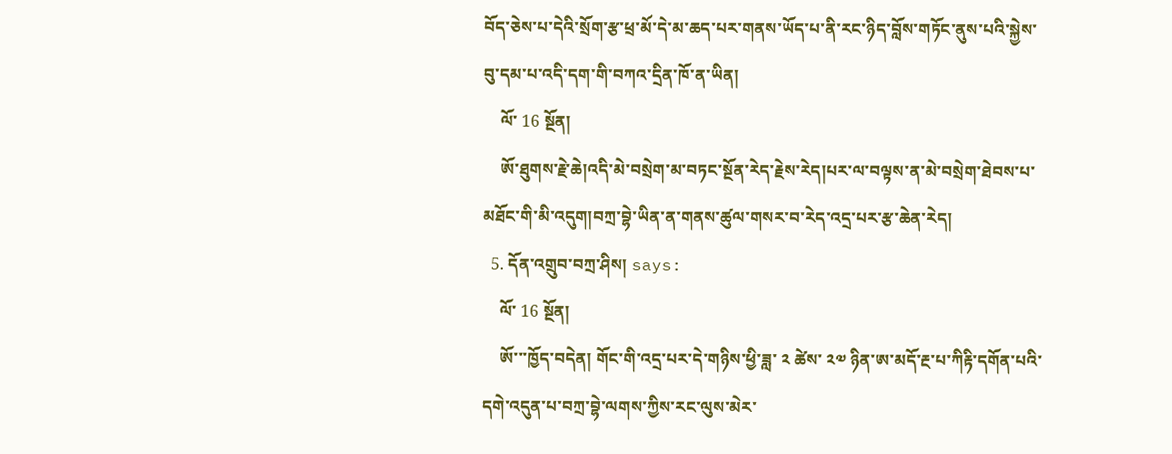བོད་ཅེས་པ་དེའི་སྲོག་རྩ་ཕྲ་མོ་དེ་མ་ཆད་པར་གནས་ཡོད་པ་ནི་རང་ཉིད་བློས་གཏོང་ནུས་པའི་སྐྱེས་བུ་དམ་པ་འདི་དག་གི་བཀའ་དྲིན་ཁོ་ན་ཡིན།
    ལོ་ 16 སྔོན།
    ཨོ་ཐུགས་རྗེ་ཆེ།འདི་མེ་བསྲེག་མ་བཏང་སྔོན་རེད་རྗེས་རེད།པར་ལ་བལྟས་ན་མེ་བསྲེག་ཐེབས་པ་མཐོང་གི་མི་འདུག།བཀྲ་བྷེ་ཡིན་ན་གནས་ཚུལ་གསར་བ་རེད་འདྲ་པར་རྩ་ཆེན་རེད།
  5. དོན་འགྲུབ་བཀྲ་ཤིས། says:
    ལོ་ 16 སྔོན།
    ཨོ་་་ཁྱོད་བདེན། གོང་གི་འདྲ་པར་དེ་གཉིས་ཕྱི་ཟླ་ ༢ ཚེས་ ༢༧ ཉིན་ཨ་མདོ་རྔ་པ་ཀིརྟི་དགོན་པའི་དགེ་འདུན་པ་བཀྲ་བྷེ་ལགས་ཀྱིས་རང་ལུས་མེར་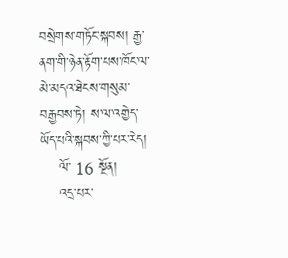བསྲེགས་གཏོང་སྐབས། རྒྱ་ནག་གི་ཉེན་རྟོག་པས་ཁོང་ལ་མེ་མདའ་ཐེངས་གསུམ་བརྒྱབས་ཏེ། ས་ལ་འགྱེད་ཡོད་པའི་སྐབས་ཀྱི་པར་རེད།
    ལོ་ 16 སྔོན།
    འདྲ་པར་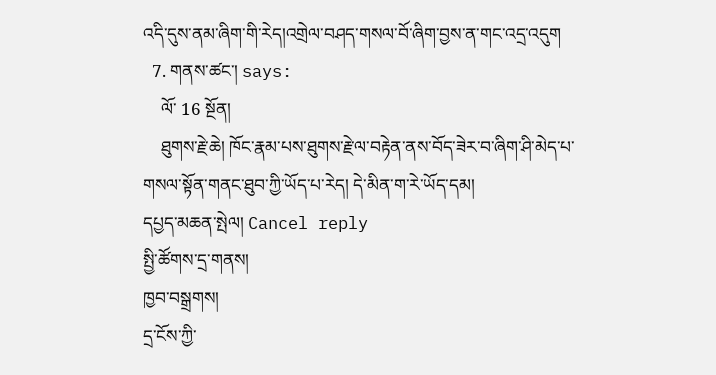འདི་དུས་ནམ་ཞིག་གི་རེད།འགྲེལ་བཤད་གསལ་བོ་ཞིག་བྱས་ན་གང་འདྲ་འདུག
  7. གནས་ཚང་། says:
    ལོ་ 16 སྔོན།
    ཐུགས་རྗེ་ཆེ། ཁོང་རྣམ་པས་ཐུགས་རྗེ་ལ་བརྟེན་ནས་བོད་ཟེར་བ་ཞིག་ཤི་མེད་པ་གསལ་སྟོན་གནང་ཐུབ་ཀྱི་ཡོད་པ་རེད། དེ་མིན་ག་རེ་ཡོད་དམ།
དཔྱད་མཆན་སྤེལ། Cancel reply
སྤྱི་ཚོགས་དྲ་གནས།
ཁྱབ་བསྒྲགས།
དྲ་ངོས་ཀྱི་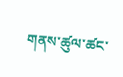གནས་ཚུལ་ཚང་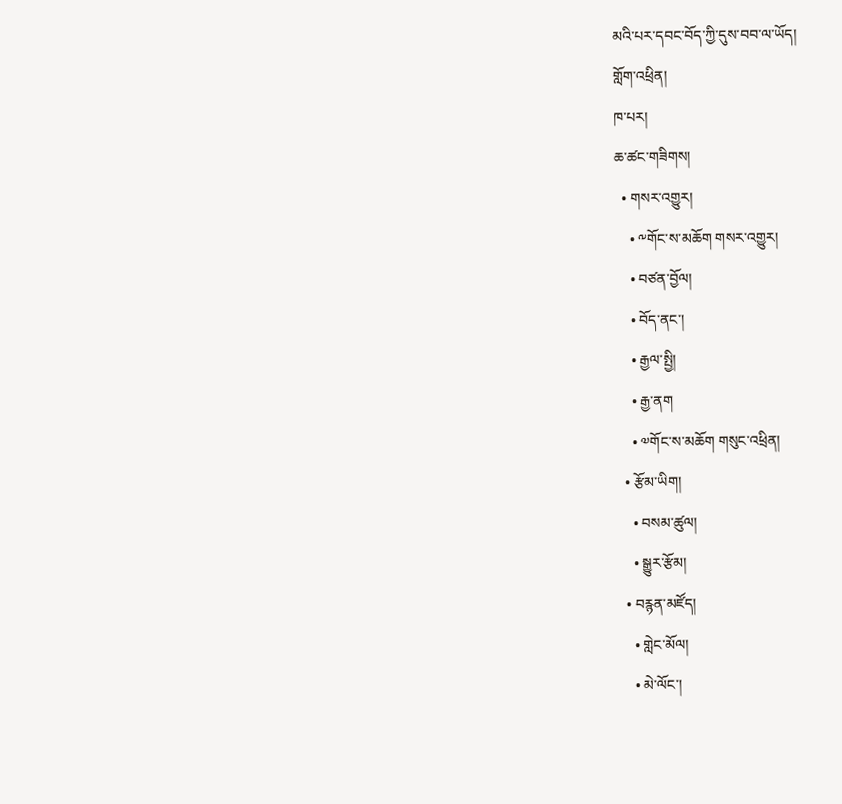མའི་པར་དབང་བོད་ཀྱི་དུས་བབ་ལ་ཡོད།
གློག་འཕྲིན།
ཁ་པར།
ཆ་ཚང་གཟིགས།
  • གསར་འགྱུར།
    • ༸གོང་ས་མཆོག གསར་འགྱུར།
    • བཙན་བྱོལ།
    • བོད་ནང་།
    • རྒྱལ་སྤྱི།
    • རྒྱ་ནག
    • ༧གོང་ས་མཆོག གསུང་འཕྲིན།
  • རྩོམ་ཡིག།
    • བསམ་ཚུལ།
    • སྒྱུར་རྩོམ།
  • བརྙན་མཛོད།
    • གླེང་མོལ།
    • མེ་ལོང་།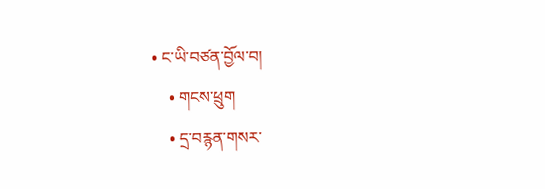• ང་ཡི་བཙན་བྱོལ་བ།
    • གངས་ཕྲུག
    • དྲ་བརྙན་གསར་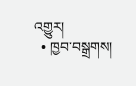འགྱུར།
  • ཁྱབ་བསྒྲགས།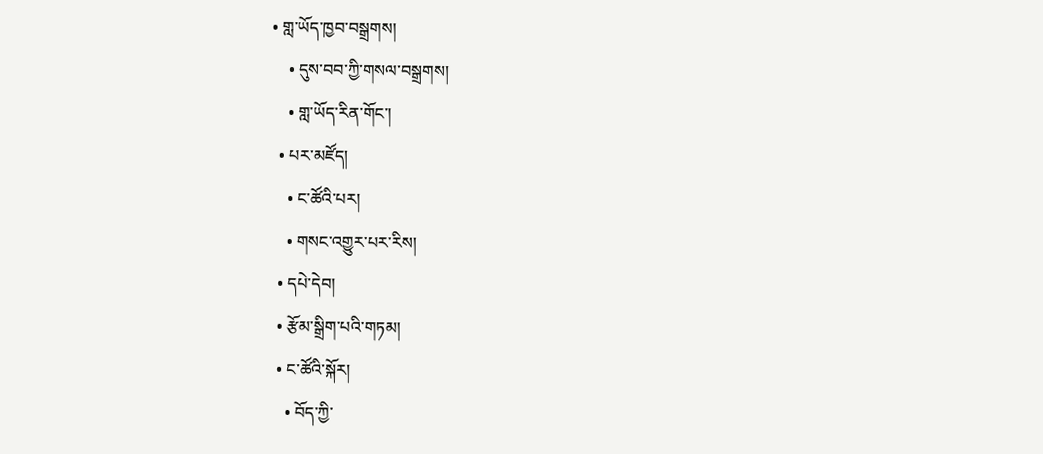• གླ་ཡོད་ཁྱབ་བསྒྲགས།
    • དུས་བབ་ཀྱི་གསལ་བསྒྲགས།
    • གླ་ཡོད་རིན་གོང་།
  • པར་མཛོད།
    • ང་ཚོའི་པར།
    • གསང་འགྱུར་པར་རིས།
  • དཔེ་དེབ།
  • རྩོམ་སྒྲིག་པའི་གཏམ།
  • ང་ཚོའི་སྐོར།
    • བོད་ཀྱི་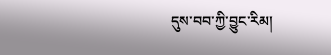དུས་བབ་ཀྱི་བྱུང་རིམ།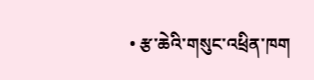• རྩ་ཆེའི་གསུང་འཕྲིན་ཁག